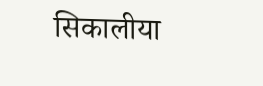सिकालीया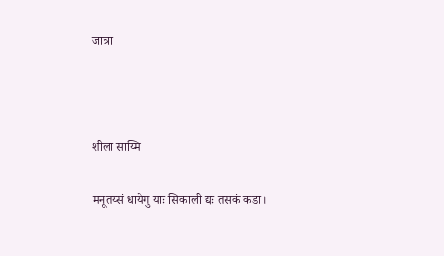जात्रा



शीला साय्मि

मनूतय्सं धायेगु याः सिकाली द्यः तसकं कडा।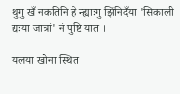थुगु खँ नकतिनि हे न्ह्याःगु झिंनिदँया 'सिकाली द्यःया जात्रां' नं पुष्टि यात ।

यलया खोना स्थित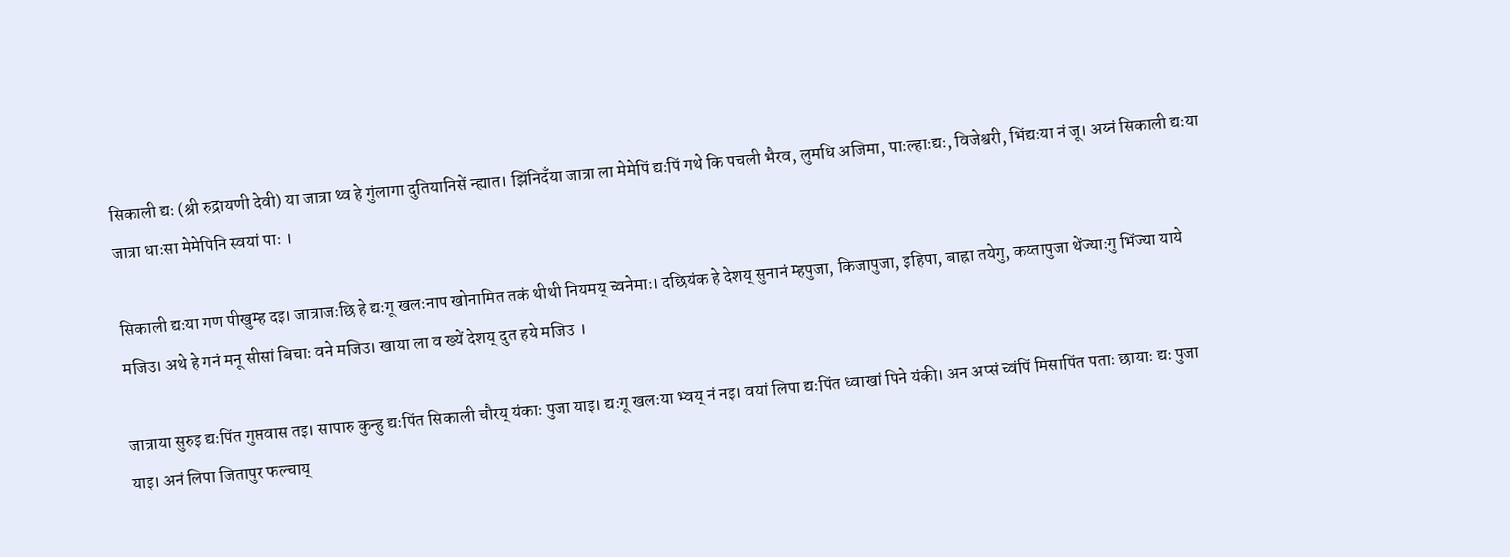सिकाली द्यः (श्री रुद्रायणी देवी) या जात्रा थ्व हे गुंलागा दुतियानिसें न्ह्यात। झिंनिदँया जात्रा ला मेमेपिं द्यःपिं गथे कि पचली भैरव, लुमधि अजिमा, पाःल्हाःद्यः, विजेश्वरी, भिंद्यःया नं जू। अय्नं सिकाली द्यःया जात्रा धाःसा मेमेपिनि स्वयां पाः ।

सिकाली द्यःया गण पीखुम्ह दइ। जात्राजःछि हे द्यःगू खलःनाप खोनामित तकं थीथी नियमय् च्वनेमाः। दछियंक हे देशय् सुनानं म्हपुजा, किजापुजा, इहिपा, बाह्रा तयेगु, कय्तापुजा थेंज्याःगु भिंज्या याये मजिउ। अथे हे गनं मनू सीसां बिचाः वने मजिउ। खाया ला व ख्यें देशय् दुत हये मजिउ ।

जात्राया सुरुइ द्यःपिंत गुप्तवास तइ। सापारु कुन्हु द्यःपिंत सिकाली चौरय् यंकाः पुजा याइ। द्यःगू खलःया भ्वय् नं नइ। वयां लिपा द्यःपिंत ध्वाखां पिने यंकी। अन अप्सं च्वंपिं मिसापिंत पताः छायाः द्यः पुजा याइ। अनं लिपा जितापुर फल्चाय्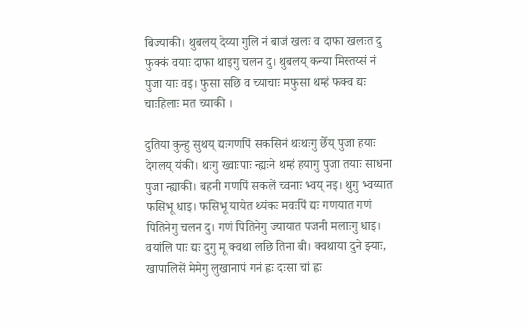बिज्याकी। थुबलय् देय्या गुलि नं बाजं खलः व दाफा खलःत दु फुक्कं वयाः दाफा थाइगु चलन दु। थुबलय् कन्या मिस्तय्सं नं पुजा याः वइ। फुसा सछि व च्याचाः मफुसा थम्हं फक्व द्यः चाःहिलाः मत च्याकी ।

दुतिया कुन्हु सुथय् द्यःगणपिं सकसिनं थःथःगु छेँय् पुजा हयाः देगलय् यंकी। थःगु ख्वाःपाः न्ह्यःने थम्हं हयागु पुजा तयाः साधना पुजा न्ह्याकी। बहनी गणपिं सकलें च्वनाः भ्वय् नइ। थुगु भ्वय्यात फसिभू धाइ। फसिभू यायेत थ्यंकः मवःपिं द्यः गणयात गणं पितिनेगु चलन दु। गणं पितिनेगु ज्यायात पजनी मलाःगु धाइ। वयांलि पाः द्यः दुगु मू क्वथा लछि तिना बी। क्वथाया दुने झ्याः, खापालिसें मेमेगु लुखानापं गनं ह्वः दःसा चां ह्वः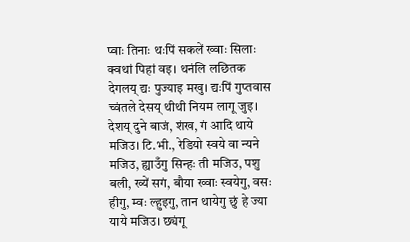प्वाः तिनाः थःपिं सकलें ख्वाः सिलाः क्वथां पिहां वइ। थनंलि लछितक देगलय् द्यः पुज्याइ मखु। द्यःपिं गुप्तवास च्वंतले देसय् थीथी नियम लागू जुइ। देशय् दुने बाजं, शंख, गं आदि थाये मजिउ। टि.भी., रेडियो स्वये वा न्यने मजिउ, ह्याउँगु सिन्हः ती मजिउ, पशु बली, ख्यें सगं, बौया ख्वाः स्वयेगु, वसः हीगु, म्वः ल्हुइगु, तान थायेगु छुं हे ज्या याये मजिउ। छ्यंगू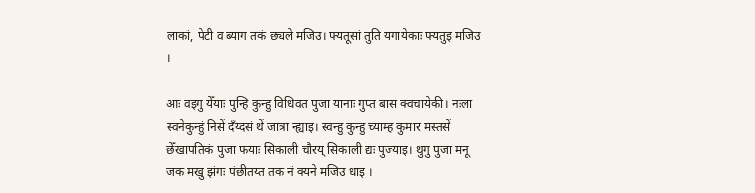लाकां, पेटी व ब्याग तकं छ्यले मजिउ। फ्यतूसां तुति यगायेकाः फ्यतुइ मजिउ ।

आः वइगु येँयाः पुन्हि कुन्हु विधिवत पुजा यानाः गुप्त बास क्वचायेकी। नःला स्वनेकुन्हुं निसें दँय्दसं थें जात्रा न्ह्याइ। स्वन्हु कुन्हु च्याम्ह कुमार मस्तसें छेँखापतिकं पुजा फयाः सिकाली चौरय् सिकाली द्यः पुज्याइ। थुगु पुजा मनू जक मखु झंगः पंछीतय्त तक नं क्यने मजिउ धाइ ।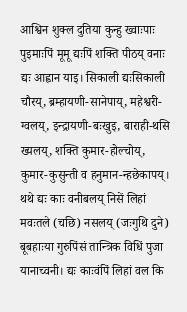आश्विन शुक्ल दुतिया कुन्हु ख्वाःपाः पुइमाःपिं मूमू द्यःपिं शक्ति पीठय् वनाः द्यः आह्वान याइ। सिकाली द्यःसिकाली चौरय्, ब्रम्हायणी-सानेपाय्, महेश्वरी-ग्वलय्, इन्द्रायणी-बःखुइ, बाराही-थसि ख्यलय्, शक्ति कुमार-होल्चोय्, कुमार-कुसुन्ती व हनुमान-न्हछेकापय्। थथे द्यः काः वनीबलय् निसें लिहां मवःतले (चछि) नसलय् (जःगुथि दुने) बूबहाःया गुरुपिंसं तान्त्रिक विधिं पुजा यानाच्वनी। द्यः काःवंपिं लिहां वल कि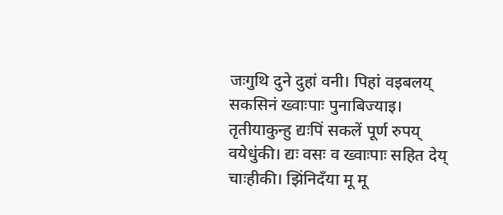जःगुथि दुने दुहां वनी। पिहां वइबलय् सकसिनं ख्वाःपाः पुनाबिज्याइ।
तृतीयाकुन्हु द्यःपिं सकलें पूर्ण रुपय् वयेधुंकी। द्यः वसः व ख्वाःपाः सहित देय् चाःहीकी। झिंनिदँया मू मू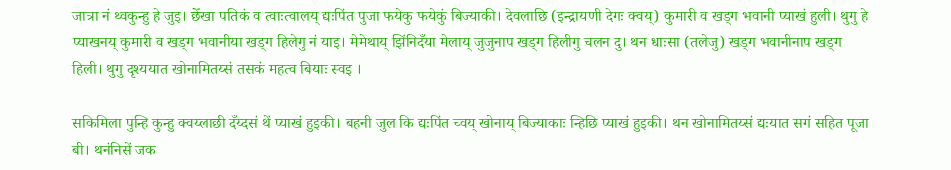जात्रा नं थ्वकुन्हु हे जुइ। छेँखा पतिकं व त्वाःत्वालय् द्यःपिंत पुजा फयेकु फयेकुं बिज्याकी। देवलाछि (इन्द्रायणी देगः क्वय्) कुमारी व खड्ग भवानी प्याखं हुली। थुगु हे प्याखनय् कुमारी व खड्ग भवानीया खड्ग हिलेगु नं याइ। मेमेथाय् झिंनिदँया मेलाय् जुजुनाप खड्ग हिलीगु चलन दु। थन धाःसा (तलेजु) खड्ग भवानीनाप खड्ग हिली। थुगु दृश्ययात खोनामितय्सं तसकं महत्व बियाः स्वइ ।

सकिमिला पुन्हि कुन्हु क्वय्लाछी दँय्दसं थें प्याखं हुइकी। बहनी जुल कि द्यःपिंत च्वय् खोनाय् बिज्याकाः न्हिछि प्याखं हुइकी। थन खोनामितय्सं द्यःयात सगं सहित पूजा बी। थनंनिसें जक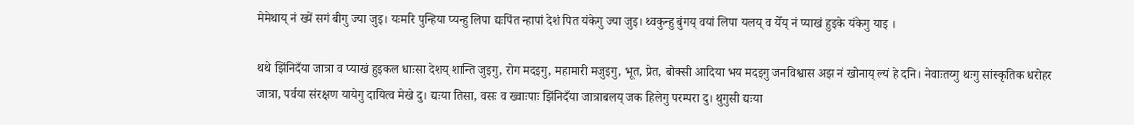मेमेथाय् नं ख्यें सगं बीगु ज्या जुइ। यःमरि पुन्हिया प्यन्हु लिपा द्यःपिंत न्हापां देशं पित यंकेगु ज्या जुइ। थ्वकुन्हु बुंगय् वयां लिपा यलय् व येँय् नं प्याखं हुइके यंकेगु याइ ।

थथे झिंनिदँया जात्रा व प्याखं हुइकल धाःसा देशय् शान्ति जुइगु, रोग मदइगु, महामारी मजुइगु, भूत, प्रेत, बोक्सी आदिया भय मदइगु जनविश्वास अझ नं खोनाय् ल्यं हे दनि। नेवाःतय्गु थःगु सांस्कृतिक धरोहर जात्रा, पर्वया संरक्षण यायेगु दायित्व मेखे दु। द्यःया तिसा, वसः व ख्वाःपाः झिंनिदँया जात्राबलय् जक हिलेगु परम्परा दु। थुगुसी द्यःया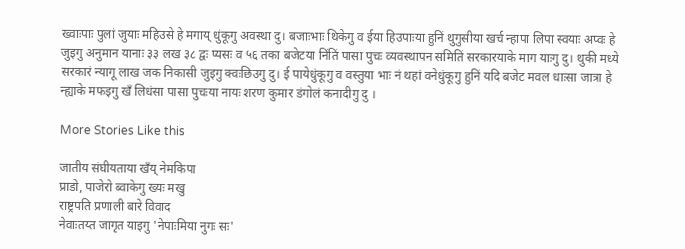ख्वाःपाः पुलां जुयाः महिउसे हे मगाय् धुंकूगु अवस्था दु। बजाःभाः थिकेगु व ईया हिउपाःया हुनिं थुगुसीया खर्च न्हापा लिपा स्वयाः अप्वः हे जुइगु अनुमान यानाः ३३ लख ३८ द्वः प्यसः व ५६ तका बजेटया निंतिं पासा पुचः व्यवस्थापन समितिं सरकारयाके माग याःगु दु। थुकी मध्ये सरकारं न्यागू लाख जक निकासी जुइगु क्वःछिउगु दु। ई पायेधुंकूगु व वस्तुया भाः नं थहां वनेधुंकूगु हुनिं यदि बजेट मवल धाःसा जात्रा हे न्ह्याके मफइगु खँ लिधंसा पासा पुचःया नायः शरण कुमार डंगोलं कनादीगु दु ।

More Stories Like this

जातीय संघीयताया खँय् नेमकिपा
प्राडो, पाजेरो ब्वाकेगु ख्यः मखु
राष्ट्रपति प्रणाली बारे विवाद
नेवाःतय्त जागृत याइगु 'नेपाःमिया नुगः सः'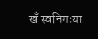खँ स्वनिगःया